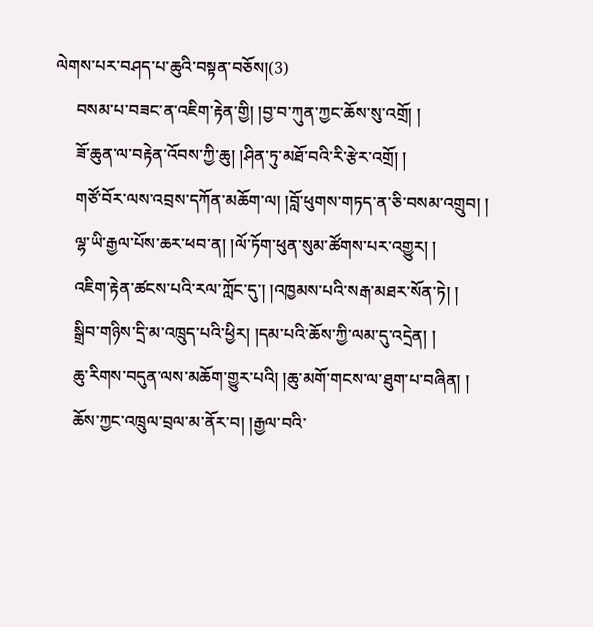ལེགས་པར་བཤད་པ་ཆུའི་བསྟན་བཅོས།(3)
     བསམ་པ་བཟང་ན་འཇིག་རྟེན་གྱི། །བྱ་བ་ཀུན་ཀྱང་ཆོས་སུ་འགྲོ། །
     ཟོ་ཆུན་ལ་བརྟེན་འོབས་ཀྱི་ཆུ། །ཤིན་ཏུ་མཐོ་བའི་རི་རྩེར་འགྲོ། །
     གཙོ་བོར་ལས་འབྲས་དཀོན་མཆོག་ལ། །བློ་ཕུགས་གཏད་ན་ཅི་བསམ་འགྲུབ། །
     ལྷ་ཡི་རྒྱལ་པོས་ཆར་ཕབ་ན། །ལོ་ཏོག་ཕུན་སུམ་ཚོགས་པར་འགྱུར། །
     འཇིག་རྟེན་ཚངས་པའི་རལ་ཀློང་དུ་། །འཁྱམས་པའི་སརྒ་མཐར་སོན་ཏེ། །
     སྒྲིབ་གཉིས་དྲི་མ་འཁྲུད་པའི་ཕྱིར། །དམ་པའི་ཆོས་ཀྱི་ལམ་དུ་འདྲེན། །
     ཆུ་རིགས་བདུན་ལས་མཆོག་གྱུར་པའི། །ཆུ་མགོ་གངས་ལ་ཐུག་པ་བཞིན། །
     ཆོས་ཀྱང་འཁྲུལ་བྲལ་མ་ནོར་བ། །རྒྱལ་བའི་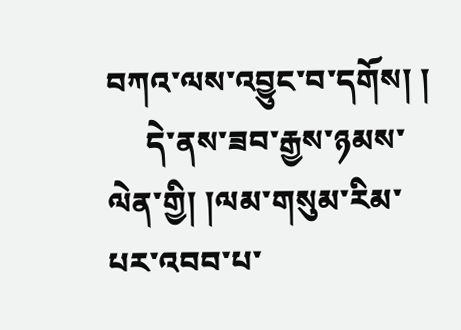བཀའ་ལས་འབྱུང་བ་དགོས། །
     དེ་ནས་ཟབ་རྒྱས་ཉམས་ལེན་གྱི། །ལམ་གསུམ་རིམ་པར་འབབ་པ་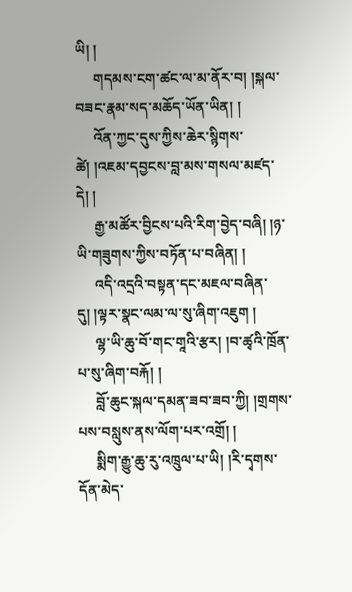ཡི། །
     གདམས་ངག་ཚང་ལ་མ་ནོར་བ། །སྐལ་བཟང་རྣམ་སད་མཆོད་ཡོན་ཡིན། །
     འོན་ཀྱང་དུས་ཀྱིས་ཆེར་སྙིགས་ཚེ། །འཇམ་དབྱངས་བླ་མས་གསལ་མཛད་དེ། །
     རྒྱ་མཚོར་བྱིངས་པའི་རིག་བྱེད་བཞི། །ཉ་ཡི་གཟུགས་ཀྱིས་བཏོན་པ་བཞིན། །
     འདི་འདྲའི་བསྟན་དང་མཇལ་བཞིན་དུ། །ལྟར་སྣང་ལམ་ལ་སུ་ཞིག་འཇུག །
     ལྷ་ཡི་ཆུ་བོ་གང་གཱའི་རྩར། །བ་ཚྭའི་ཁྲོན་པ་སུ་ཞིག་བརྐོ། །
     བློ་ཆུང་སྐལ་དམན་ཟབ་ཟབ་ཀྱི། །གྲགས་པས་བསླུས་ནས་ལོག་པར་འགྲོ། །
     སྨིག་རྒྱུ་ཆུ་རུ་འཁྲུལ་པ་ཡི། །རི་དྭགས་དོན་མེད་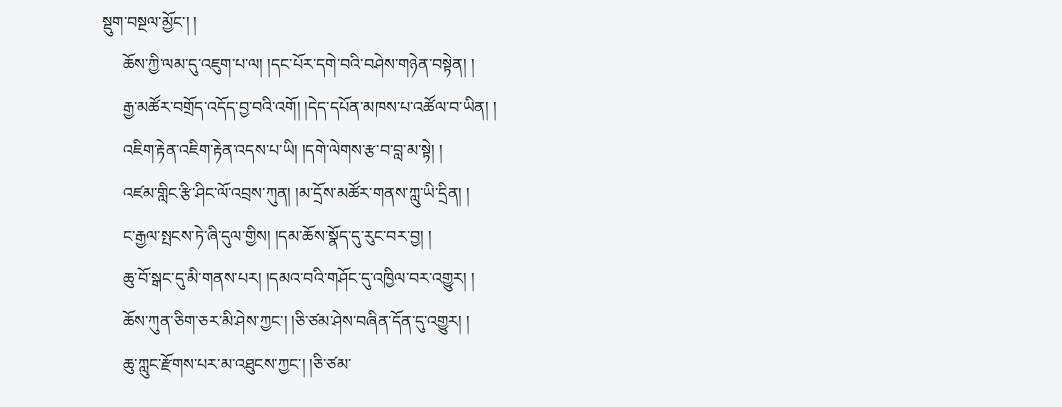སྡུག་བསྔལ་མྱོང་། །
     ཆོས་ཀྱི་ལམ་དུ་འཇུག་པ་ལ། །དང་པོར་དགེ་བའི་བཤེས་གཉེན་བསྟེན། །
     རྒྱ་མཚོར་བགྲོད་འདོད་བྱ་བའི་འགོ། །དེད་དཔོན་མཁས་པ་འཚོལ་བ་ཡིན། །
     འཇིག་རྟེན་འཇིག་རྟེན་འདས་པ་ཡི། །དགེ་ལེགས་རྩ་བ་བླ་མ་སྟེ། །
     འཛམ་གླིང་རྩི་ཤིང་ལོ་འབྲས་ཀུན། །མ་དྲོས་མཚོར་གནས་ཀླུ་ཡི་དྲིན། །
     ང་རྒྱལ་སྤངས་ཏེ་ཞི་དུལ་གྱིས། །དམ་ཆོས་སྣོད་དུ་རུང་བར་བྱ། །
     ཆུ་བོ་སྒང་དུ་མི་གནས་པར། །དམའ་བའི་གཤོང་དུ་འཁྱིལ་བར་འགྱུར། །
     ཆོས་ཀུན་ཅིག་ཅར་མི་ཤེས་ཀྱང་། །ཅི་ཙམ་ཤེས་བཞིན་དོན་དུ་འགྱུར། །
     ཆུ་ཀླུང་རྫོགས་པར་མ་འཐུངས་ཀྱང་། །ཅི་ཙམ་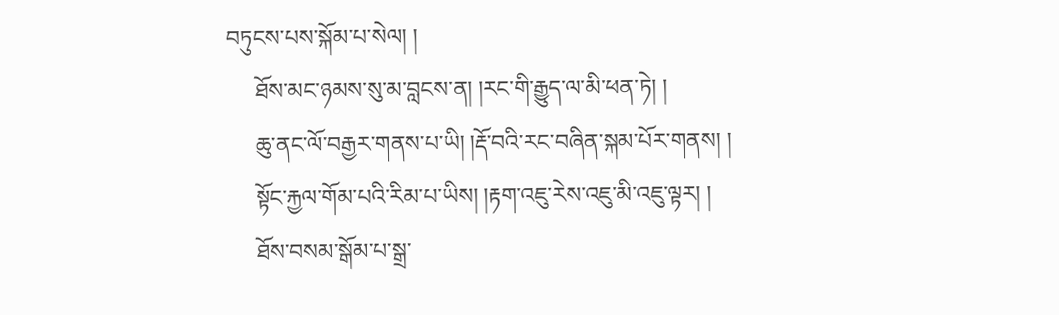བཏུངས་པས་སྐོམ་པ་སེལ། །
     ཐོས་མང་ཉམས་སུ་མ་བླངས་ན། །རང་གི་རྒྱུད་ལ་མི་ཕན་ཏེ། །
     ཆུ་ནང་ལོ་བརྒྱར་གནས་པ་ཡི། །རྡོ་བའི་རང་བཞིན་སྐམ་པོར་གནས། །
     སྟོང་རྐྱལ་གོམ་པའི་རིམ་པ་ཡིས། །རྟག་འཇུ་རེས་འཇུ་མི་འཇུ་ལྟར། །
     ཐོས་བསམ་སྒོམ་པ་སྒྲ་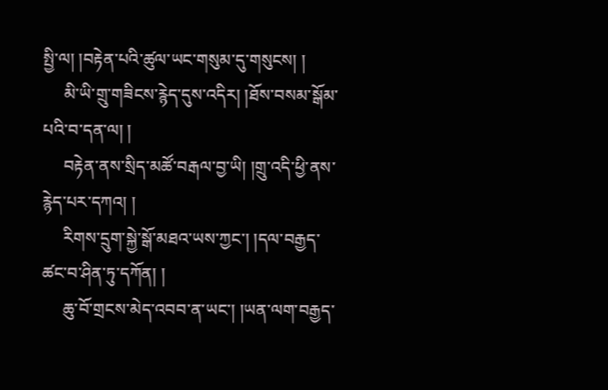སྤྱི་ལ། །བརྟེན་པའི་ཚུལ་ཡང་གསུམ་དུ་གསུངས། །
     མི་ཡི་གྲུ་གཟིངས་རྙེད་དུས་འདིར། །ཐོས་བསམ་སྒོམ་པའི་བ་དན་ལ། །
     བརྟེན་ནས་སྲིད་མཚོ་བརྒལ་བྱ་ཡི། །གྲུ་འདི་ཕྱི་ནས་རྙེད་པར་དཀའ། །
     རིགས་དྲུག་སྐྱེ་སྒོ་མཐའ་ཡས་ཀྱང་། །དལ་བརྒྱད་ཚང་བ་ཤིན་ཏུ་དཀོན། །
     ཆུ་བོ་གྲངས་མེད་འབབ་ན་ཡང་། །ཡན་ལག་བརྒྱད་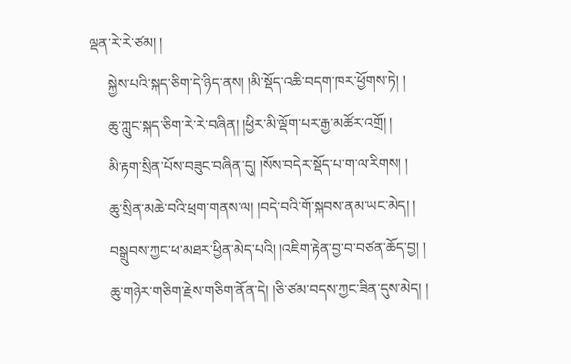ལྡན་རེ་རེ་ཙམ། །
     སྐྱེས་པའི་སྐད་ཅིག་དེ་ཉིད་ནས། །མི་སྡོད་འཆི་བདག་ཁར་ཕྱོགས་ཏེ། །
     ཆུ་ཀླུང་སྐད་ཅིག་རེ་རེ་བཞིན། །ཕྱིར་མི་ལྡོག་པར་རྒྱ་མཚོར་འགྲོ། །
     མི་རྟག་སྲིན་པོས་བཟུང་བཞིན་དུ། །སོས་བདེར་སྡོད་པ་ག་ལ་རིགས། །
     ཆུ་སྲིན་མཆེ་བའི་ཕྲག་གནས་ལ། །བདེ་བའི་གོ་སྐབས་ནམ་ཡང་མེད། །
     བསྒྲུབས་ཀྱང་ཕ་མཐར་ཕྱིན་མེད་པའི། །འཇིག་རྟེན་བྱ་བ་བཙན་ཆོད་བྱ། །
     ཆུ་གཉེར་གཅིག་རྗེས་གཅིག་ནོན་དེ། །ཅི་ཙམ་བདས་ཀྱང་ཟིན་དུས་མེད། །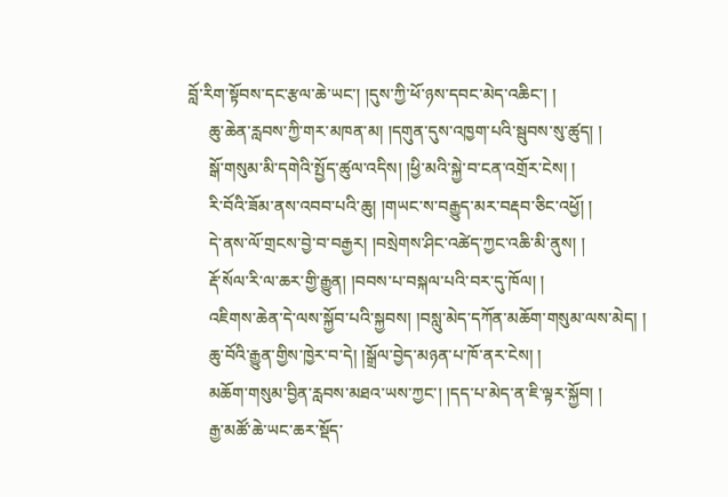བློ་རིག་སྟོབས་དང་རྩལ་ཆེ་ཡང་། །དུས་ཀྱི་ཕོ་ཉས་དབང་མེད་འཆིང་། །
     ཆུ་ཆེན་རླབས་ཀྱི་གར་མཁན་མ། །དགུན་དུས་འཁྱག་པའི་སྦུབས་སུ་ཚུད། །
     སྒོ་གསུམ་མི་དགེའི་སྤྱོད་ཚུལ་འདིས། །ཕྱི་མའི་སྐྱེ་བ་ངན་འགྲོར་ངེས། །
     རི་བོའི་ཟོམ་ནས་འབབ་པའི་ཆུ། །གཡང་ས་བརྒྱུད་མར་བརྡབ་ཅིང་འཕྱོ། །
     དེ་ནས་ལོ་གྲངས་བྱེ་བ་བརྒྱར། །བསྲེགས་ཤིང་འཚེད་ཀྱང་འཆི་མི་ནུས། །
     རྡོ་སོལ་རི་ལ་ཆར་གྱི་རྒྱུན། །བབས་པ་བསྐལ་པའི་བར་དུ་ཁོལ། །
     འཇིགས་ཆེན་དེ་ལས་སྐྱོབ་པའི་སྐྱབས། །བསླུ་མེད་དཀོན་མཆོག་གསུམ་ལས་མེད། །
     ཆུ་བོའི་རྒྱུན་གྱིས་ཁྱེར་བ་དེ། །སྒྲོལ་བྱེད་མཉན་པ་ཁོ་ནར་ངེས། །
     མཆོག་གསུམ་བྱིན་རླབས་མཐའ་ཡས་ཀྱང་། །དད་པ་མེད་ན་ཇི་ལྟར་སྐྱོབ། །
     རྒྱ་མཚོ་ཆེ་ཡང་ཆར་སྡོད་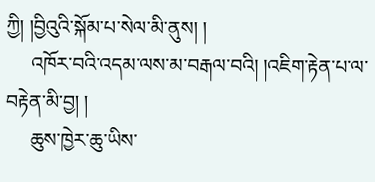ཀྱི། །བྱིའུའི་སྐོམ་པ་སེལ་མི་ནུས། །
     འཁོར་བའི་འདམ་ལས་མ་བརྒལ་བའི། །འཇིག་རྟེན་པ་ལ་བརྟེན་མི་བྱ། །
     ཆུས་ཁྱེར་ཆུ་ཡིས་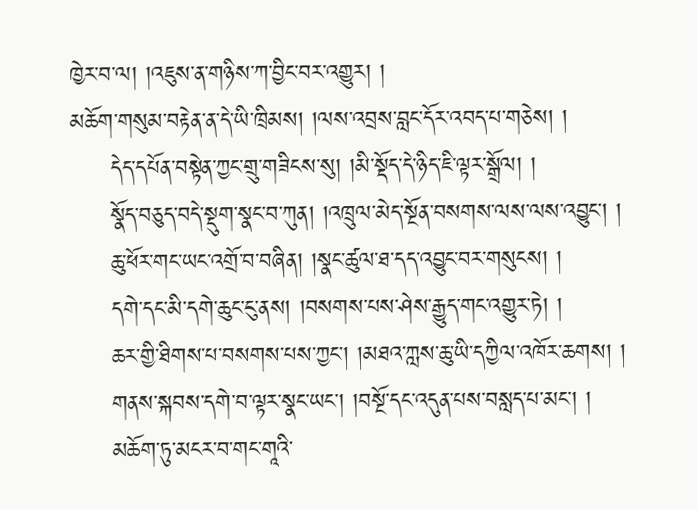ཁྱེར་བ་ལ། །འཇུས་ན་གཉིས་ཀ་བྱིང་བར་འགྱུར། །
མཆོག་གསུམ་བརྟེན་ན་དེ་ཡི་ཁྲིམས། །ལས་འབྲས་བླང་དོར་འབད་པ་གཅེས། །
     དེད་དཔོན་བསྟེན་ཀྱང་གྲུ་གཟིངས་སུ། །མི་སྡོད་དེ་ཉིད་ཇི་ལྟར་སྒྲོལ། །
     སྣོད་བཅུད་བདེ་སྡུག་སྣང་བ་ཀུན། །འཁྲུལ་མེད་སྔོན་བསགས་ལས་ལས་འབྱུང་། །
     ཆུ་ཕོར་གང་ཡང་འགྲོ་བ་བཞིན། །སྣང་ཚུལ་ཐ་དད་འབྱུང་བར་གསུངས། །
     དགེ་དང་མི་དགེ་ཆུང་ངུ་ནས། །བསགས་པས་ཤེས་རྒྱུད་གང་འགྱུར་ཏེ། །
     ཆར་གྱི་ཐིགས་པ་བསགས་པས་ཀྱང་། །མཐའ་ཀླས་ཆུ་ཡི་དཀྱིལ་འཁོར་ཆགས། །
     གནས་སྐབས་དགེ་བ་ལྟར་སྣང་ཡང་། །བསྔོ་དང་འདུན་པས་བསླད་པ་མང་། །
     མཆོག་ཏུ་མངར་བ་གང་གཱའི་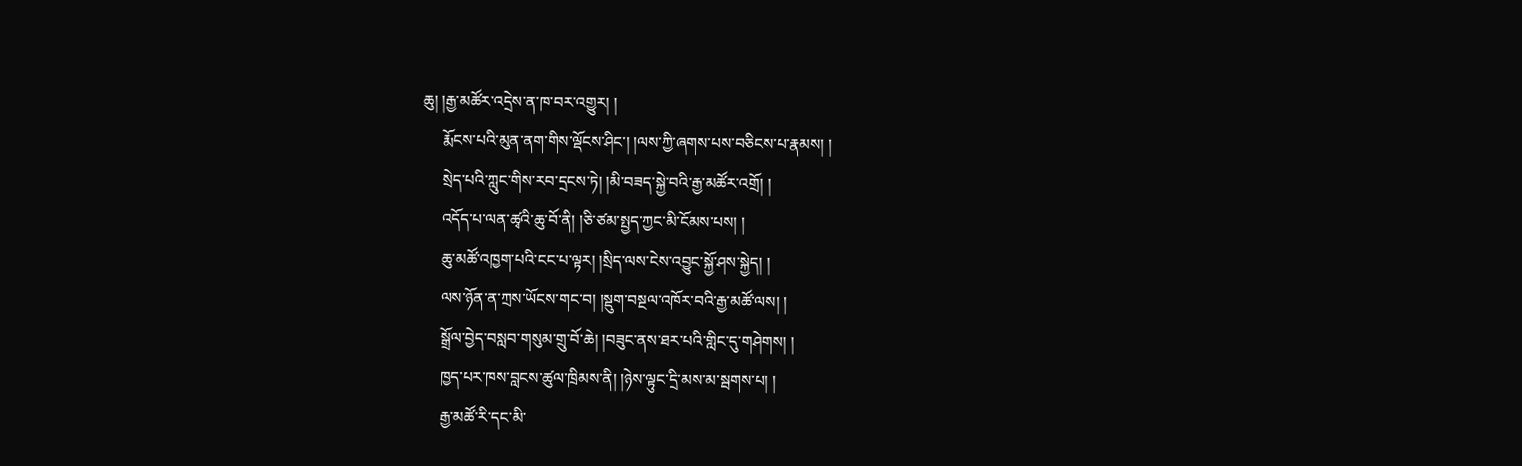ཆུ། །རྒྱ་མཚོར་འདྲེས་ན་ཁ་བར་འགྱུར། །
     རྨོངས་པའི་མུན་ནག་གིས་ལྡོངས་ཤིང་། །ལས་ཀྱི་ཞགས་པས་བཅིངས་པ་རྣམས། །
     སྲེད་པའི་ཀླུང་གིས་རབ་དྲངས་ཏེ། །མི་བཟད་སྐྱེ་བའི་རྒྱ་མཚོར་འགྲོ། །
     འདོད་པ་ལན་ཚྭའི་ཆུ་བོ་ནི། །ཅི་ཙམ་སྤྱད་ཀྱང་མི་ངོམས་པས། །
     ཆུ་མཚོ་འཁྱག་པའི་ངང་པ་ལྟར། །སྲིད་ལས་ངེས་འབྱུང་སྐྱོ་ཤས་སྐྱེད། །
     ལས་ཉོན་ན་ཀྲས་ཡོངས་གང་བ། །སྡུག་བསྔལ་འཁོར་བའི་རྒྱ་མཚོ་ལས། །
     སྒྲོལ་བྱེད་བསླབ་གསུམ་གྲུ་བོ་ཆེ། །བཟུང་ནས་ཐར་པའི་གླིང་དུ་གཤེགས། །
     ཁྱད་པར་ཁས་བླངས་ཚུལ་ཁྲིམས་ནི། །ཉེས་ལྟུང་དྲི་མས་མ་སྦགས་པ། །
     རྒྱ་མཚོ་རི་དང་མི་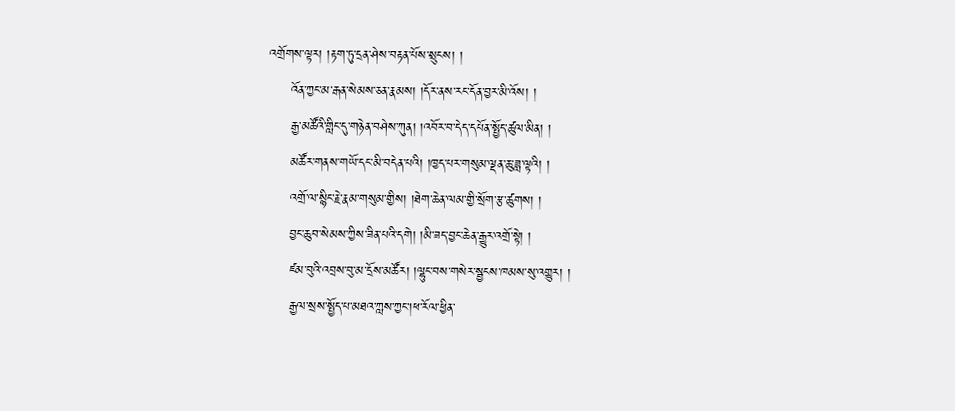འགྲོགས་ལྟར། །རྟག་ཏུ་དྲན་ཤེས་བརྟན་པོས་སྲུངས། །
     འོན་ཀྱང་མ་རྒན་སེམས་ཅན་རྣམས། །དོར་ནས་རང་དོན་བྱར་མི་འོས། །
     རྒྱ་མཚོའི་གླིང་དུ་གཉེན་བཤེས་ཀུན། །འབོར་བ་དེད་དཔོན་སྤྱོད་ཚུལ་མིན། །
     མཚོར་གནས་གཡོ་དང་མི་བདེན་པའི། །ཁྱད་པར་གསུམ་ལྡན་ཆུ་ཟླ་ལྟའི། །
     འགྲོ་ལ་སྙིང་རྗེ་རྣམ་གསུམ་གྱིས། །ཐེག་ཆེན་ལམ་གྱི་སྲོག་རྩ་ཚུགས། །
     བྱང་ཆུབ་སེམས་ཀྱིས་ཟིན་པའི་དགེ། །མི་ཟད་བྱང་ཆེན་རྒྱུར་འགྲོ་སྟེ། །
     ཛམ་བུའི་འབྲས་བུ་མ་དྲོས་མཚོར། །ལྷུང་བས་གསེར་སྦྱངས་ཁམས་སུ་འགྱུར། །
     རྒྱལ་སྲས་སྤྱོད་པ་མཐའ་ཀླས་ཀྱང་།ཕ་རོལ་ཕྱིན་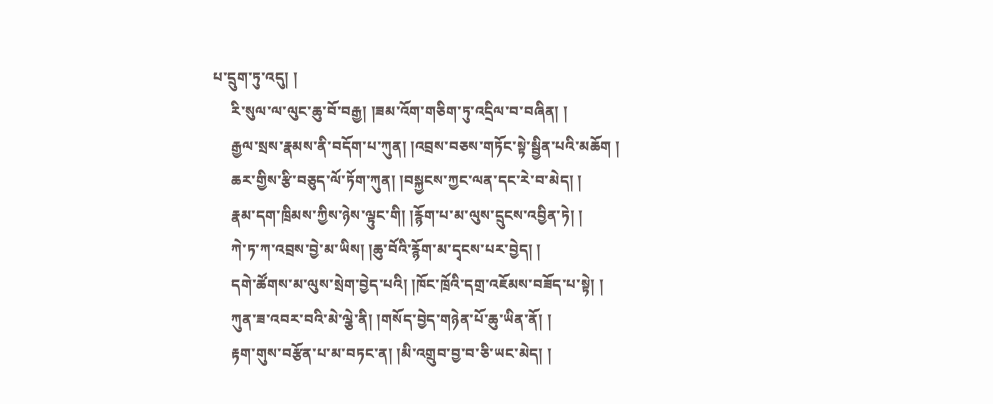པ་དྲུག་ཏུ་འདུ། །
     རི་སུལ་ལ་ལུང་ཆུ་བོ་བརྒྱ། །ཟམ་འོག་གཅིག་ཏུ་འདྲིལ་བ་བཞིན། །
     རྒྱལ་སྲས་རྣམས་ནི་བདོག་པ་ཀུན། །འབྲས་བཅས་གཏོང་སྟེ་སྦྱིན་པའི་མཆོག །
     ཆར་གྱིས་རྩི་བཅུད་ལོ་ཏོག་ཀུན། །བསྐྱངས་ཀྱང་ལན་དང་རེ་བ་མེད། །
     རྣམ་དག་ཁྲིམས་ཀྱིས་ཉེས་ལྟུང་གི། །རྙོག་པ་མ་ལུས་དྲུངས་འབྱིན་ཏེ། །
     ཀེ་ཏ་ཀ་འབྲས་བྱེ་མ་ཡིས། །ཆུ་བོའི་རྙོག་མ་དྭངས་པར་བྱེད། །
     དགེ་ཚོགས་མ་ལུས་སྲེག་བྱེད་པའི། །ཁོང་ཁྲོའི་དགྲ་འཇོམས་བཟོད་པ་སྟེ། །
     ཀུན་ཟ་འབར་བའི་མེ་ལྕེ་ནི། །གསོད་བྱེད་གཉེན་པོ་ཆུ་ཡིན་ནོ། །
     རྟག་གུས་བརྩོན་པ་མ་བཏང་ན། །མི་འགྲུབ་བྱ་བ་ཅི་ཡང་མེད། །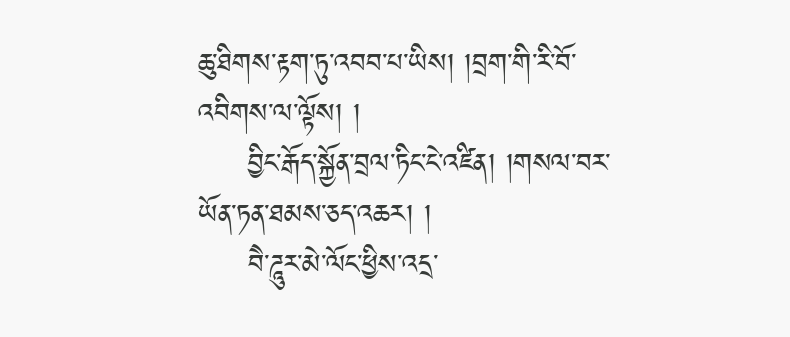ཆུ་ཐིགས་རྟག་ཏུ་འབབ་པ་ཡིས། །བྲག་གི་རི་བོ་འབིགས་ལ་ལྟོས། །
     བྱིང་རྒོད་སྐྱོན་བྲལ་ཏིང་ངེ་འཛིན། །གསལ་བར་ཡོན་ཏན་ཐམས་ཅད་འཆར། །
     བཻ་ཌཱུར་མེ་ལོང་ཕྱིས་འདྲ་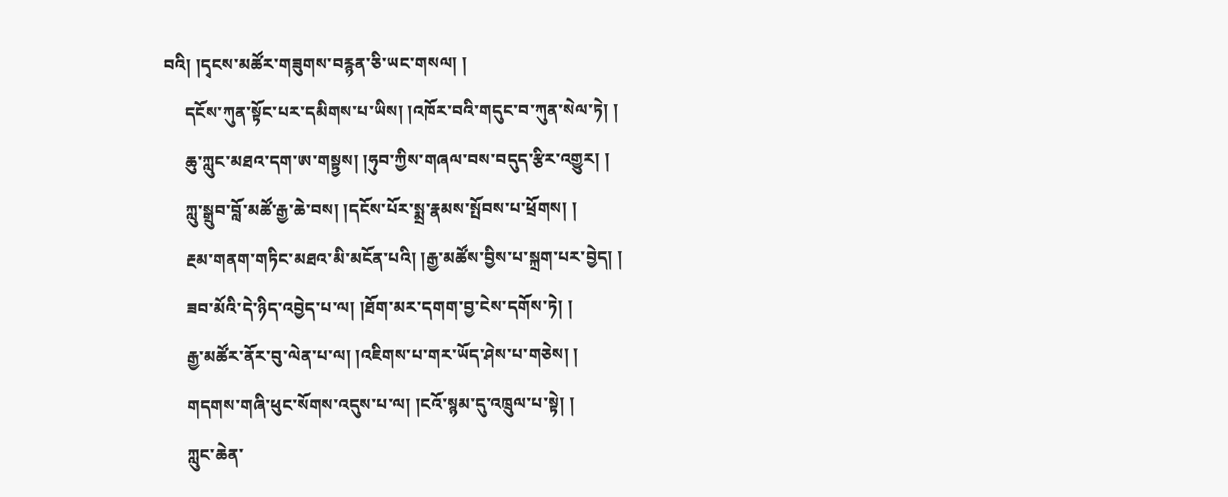བའི། །དྭངས་མཚོར་གཟུགས་བརྙན་ཅི་ཡང་གསལ། །
     དངོས་ཀུན་སྟོང་པར་དམིགས་པ་ཡིས། །འཁོར་བའི་གདུང་བ་ཀུན་སེལ་ཏེ། །
     ཆུ་ཀླུང་མཐའ་དག་ཨ་གསྟྱས། །ཧུབ་ཀྱིས་གཞལ་བས་བདུད་རྩིར་འགྱུར། །
     ཀླུ་སྒྲུབ་བློ་མཚོ་རྒྱ་ཆེ་བས། །དངོས་པོར་སྨྲ་རྣམས་སྤོབས་པ་ཕྲོགས། །
     རྔམ་གནག་གཏིང་མཐའ་མི་མངོན་པའི། །རྒྱ་མཚོས་བྱིས་པ་སྐྲག་པར་བྱེད། །
     ཟབ་མོའི་དེ་ཉིད་འབྱེད་པ་ལ། །ཐོག་མར་དགག་བྱ་ངེས་དགོས་ཏེ། །
     རྒྱ་མཚོར་ནོར་བུ་ལེན་པ་ལ། །འཇིགས་པ་གར་ཡོད་ཤེས་པ་གཅེས། །
     གདགས་གཞི་ཕུང་སོགས་འདུས་པ་ལ། །ངའོ་སྙམ་དུ་འཁྲུལ་པ་སྟེ། །
     ཀླུང་ཆེན་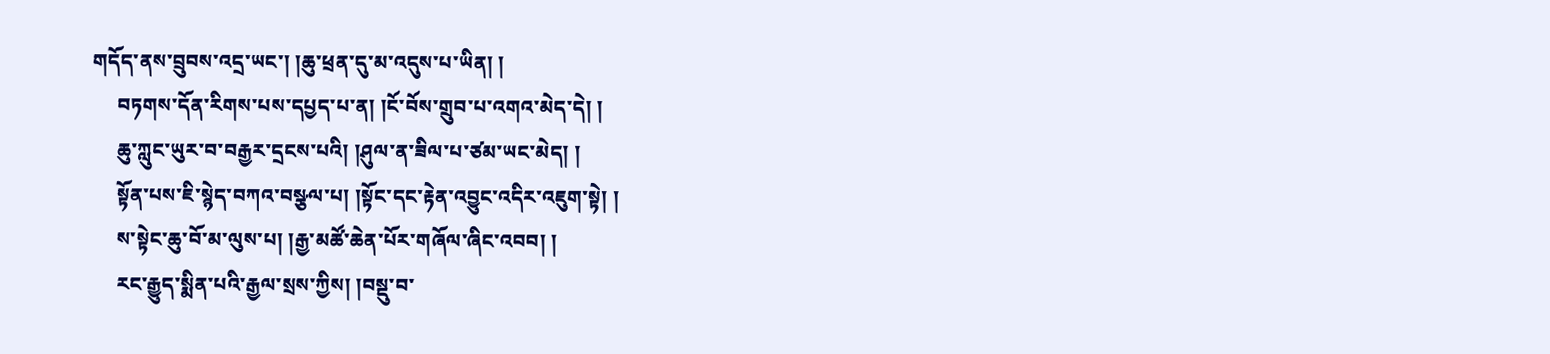གདོད་ནས་བྲུབས་འདྲ་ཡང་། །ཆུ་ཕྲན་དུ་མ་འདུས་པ་ཡིན། །
     བཏགས་དོན་རིགས་པས་དཔྱད་པ་ན། །ངོ་བོས་གྲུབ་པ་འགའ་མེད་དེ། །
     ཆུ་ཀླུང་ཡུར་བ་བརྒྱར་དྲངས་པའི། །ཤུལ་ན་ཟིལ་པ་ཙམ་ཡང་མེད། །
     སྟོན་པས་ཇི་སྙེད་བཀའ་བསྩལ་པ། །སྟོང་དང་རྟེན་འབྱུང་འདིར་འཇུག་སྟེ། །
     ས་སྟེང་ཆུ་བོ་མ་ལུས་པ། །རྒྱ་མཚོ་ཆེན་པོར་གཞོལ་ཞིང་འབབ། །
     རང་རྒྱུད་སྨིན་པའི་རྒྱལ་སྲས་ཀྱིས། །བསྡུ་བ་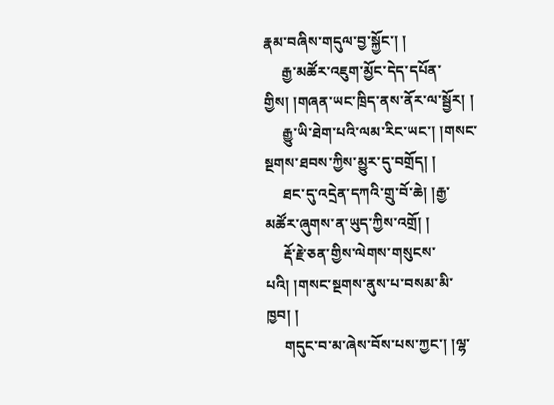རྣམ་བཞིས་གདུལ་བྱ་སྐྱོང་། །
     རྒྱ་མཚོར་འཇུག་མྱོང་དེད་དཔོན་གྱིས། །གཞན་ཡང་ཁྲིད་ནས་ནོར་ལ་སྦྱོར། །
     རྒྱུ་ཡི་ཐེག་པའི་ལམ་རིང་ཡང་། །གསང་སྔགས་ཐབས་ཀྱིས་མྱུར་དུ་བགྲོད། །
     ཐང་དུ་འདྲེན་དཀའི་གྲུ་བོ་ཆེ། །རྒྱ་མཚོར་ཞུགས་ན་ཡུད་ཀྱིས་འགྲོ། །
     རྡོ་རྗེ་ཅན་གྱིས་ལེགས་གསུངས་པའི། །གསང་སྔགས་ནུས་པ་བསམ་མི་ཁྱབ། །
     གདུང་བ་མ་ཞེས་བོས་པས་ཀྱང་། །ལྷ་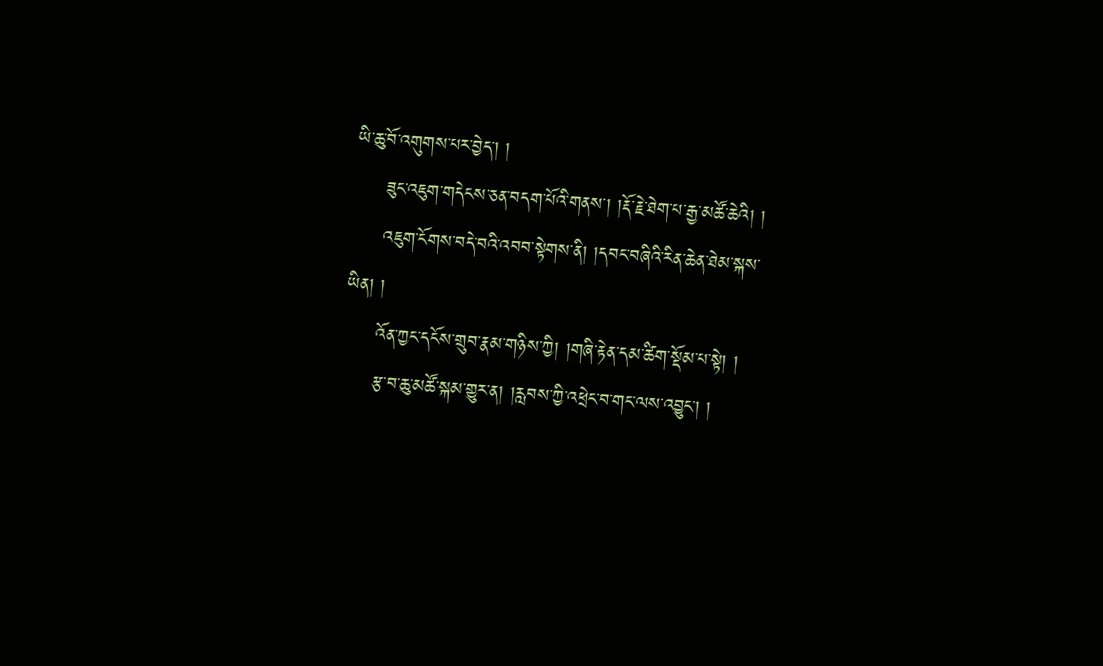ཡི་ཆུ་བོ་འགུགས་པར་བྱེད་། །
     ཟུང་འཇུག་གདེངས་ཅན་བདག་པོའི་གནས་། །རྡོ་རྗེ་ཐེག་པ་རྒྱ་མཚོ་ཆེའི། །
     འཇུག་ངོགས་བདེ་བའི་འབབ་སྟེགས་ནི། །དབང་བཞིའི་རིན་ཆེན་ཐེམ་སྐས་ཡིན། །
     འོན་ཀྱང་དངོས་གྲུབ་རྣམ་གཉིས་ཀྱི། །གཞི་རྟེན་དམ་ཚིག་སྡོམ་པ་སྟེ། །
     རྩ་བ་ཆུ་མཚོ་སྐམ་གྱུར་ན། །རླབས་ཀྱི་འཕྲེང་བ་གང་ལས་འབྱུང་། །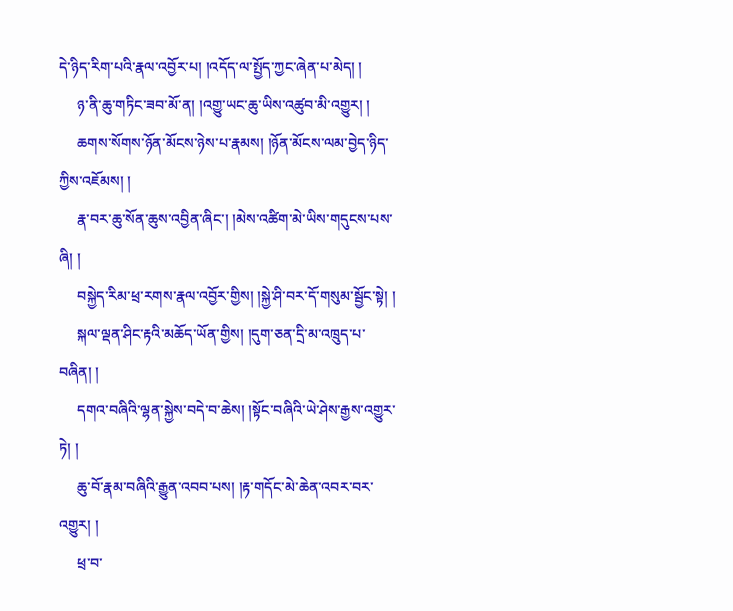དེ་ཉིད་རིག་པའི་རྣལ་འབྱོར་པ། །འདོད་ལ་སྤྱོད་ཀྱང་ཞེན་པ་མེད། །
     ཉ་ནི་ཆུ་གཏིང་ཟབ་མོ་ན། །འགྱུ་ཡང་ཆུ་ཡིས་འཚུབ་མི་འགྱུར། །
     ཆགས་སོགས་ཉོན་མོངས་ཉེས་པ་རྣམས། །ཉོན་མོངས་ལམ་བྱེད་ཉིད་ཀྱིས་འཇོམས། །
     རྣ་བར་ཆུ་སོན་ཆུས་འབྱིན་ཞིང་། །མེས་འཚིག་མེ་ཡིས་གདུངས་པས་ཞི། །
     བསྐྱེད་རིམ་ཕྲ་རགས་རྣལ་འབྱོར་གྱིས། །སྐྱེ་ཤི་བར་དོ་གསུམ་སྦྱོང་སྟེ། །
     སྐལ་ལྡན་ཤིང་རྟའི་མཆོད་ཡོན་གྱིས། །དུག་ཅན་དྲི་མ་འཁྲུད་པ་བཞིན། །
     དགའ་བཞིའི་ལྷན་སྐྱེས་བདེ་བ་ཆེས། །སྟོང་བཞིའི་ཡེ་ཤེས་རྒྱས་འགྱུར་ཏེ། །
     ཆུ་བོ་རྣམ་བཞིའི་རྒྱུན་འབབ་པས། །རྟ་གདོང་མེ་ཆེན་འབར་བར་འགྱུར། །
     ཕྲ་བ་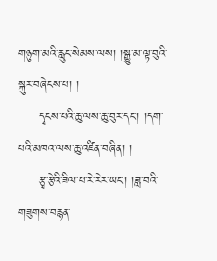གཉུག་མའི་རླུང་སེམས་ལས། །སྒྱུ་མ་ལྟ་བུའི་སྐུར་བཞེངས་པ། །
     དྭངས་པའི་ཆུ་ལས་ཆུ་བུར་དང་། །དག་པའི་མཁའ་ལས་ཆུ་འཛིན་བཞིན། །
     རྩྭ་རྩེའི་ཟིལ་པ་རེ་རེར་ཡང་། །ཟླ་བའི་གཟུགས་བརྙན་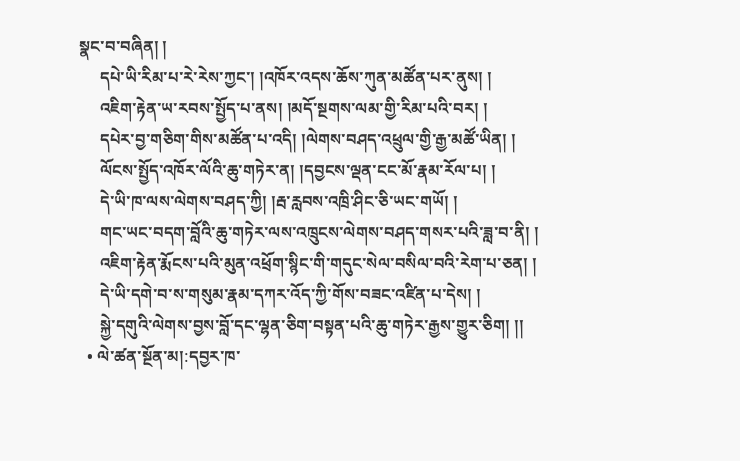སྣང་བ་བཞིན། །
     དཔེ་ཡི་རིམ་པ་རེ་རེས་ཀྱང་། །འཁོར་འདས་ཆོས་ཀུན་མཚོན་པར་ནུས། །
     འཇིག་རྟེན་ཡ་རབས་སྤྱོད་པ་ནས། །མདོ་སྔགས་ལམ་གྱི་རིམ་པའི་བར། །
     དཔེར་བྱ་གཅིག་གིས་མཚོན་པ་འདི། །ལེགས་བཤད་འཕྲུལ་གྱི་རྒྱ་མཚོ་ཡིན། །
     ལོངས་སྤྱོད་འཁོར་ལོའི་ཆུ་གཏེར་ན། །དབྱངས་ལྡན་ངང་མོ་རྣམ་རོལ་པ། །
     དེ་ཡི་ཁ་ལས་ལེགས་བཤད་ཀྱི། །རྦ་རླབས་འཁྲི་ཤིང་ཅི་ཡང་གཡོ། །
     གང་ཡང་བདག་བློའི་ཆུ་གཏེར་ལས་འཁྲུངས་ལེགས་བཤད་གསར་པའི་ཟླ་བ་ནི། །
     འཇིག་རྟེན་རྨོངས་པའི་མུན་འཕྲོག་སྙིང་གི་གདུང་སེལ་བསིལ་བའི་རེག་པ་ཅན། །
     དེ་ཡི་དགེ་བ་ས་གསུམ་རྣམ་དཀར་འོད་ཀྱི་གོས་བཟང་འཛིན་པ་དེས། །
     སྐྱེ་དགུའི་ལེགས་བྱས་བློ་དང་ལྷན་ཅིག་བསྟན་པའི་ཆུ་གཏེར་རྒྱས་གྱུར་ཅིག། །།
  • ལེ་ཚན་སྔོན་མ།:དབྱར་ཁ་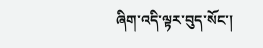ཞིག་འདི་ལྟར་བུད་སོང་།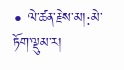• ལེ་ཚན་རྗེས་མ།:མེ་ཏོག་ལྡུམ་ར།